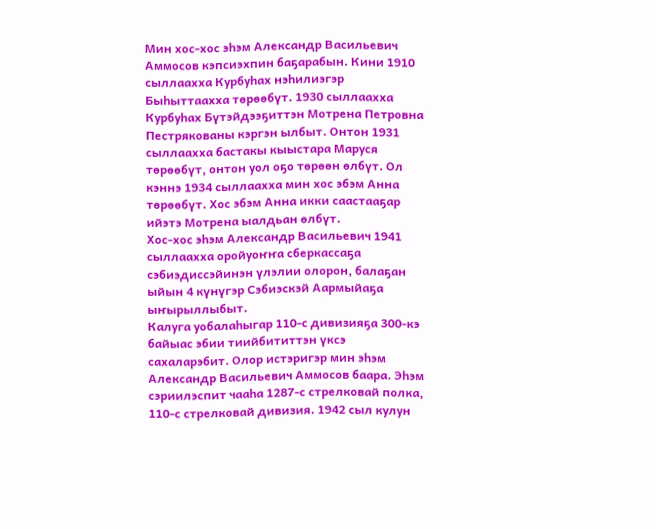Мин хос-хос эһэм Александр Васильевич Аммосов кэпсиэхпин баҕарабын. Кини 1910 сыллаахха Курбуһах нэһилиэгэр Быһыттаахха төрөөбүт. 1930 сыллаахха Курбуһах Бүтэйдээҕиттэн Мотрена Петровна Пестрякованы кэргэн ылбыт. Онтон 1931 сыллаахха бастакы кыыстара Маруся төрөөбүт, онтон уол оҕо төрөөн өлбүт. Ол кэннэ 1934 сыллаахха мин хос эбэм Анна төрөөбүт. Хос эбэм Анна икки саастааҕар ийэтэ Мотрена ыалдьан өлбүт.
Хос-хос эһэм Александр Васильевич 1941 сыллаахха оройуоҥҥа сберкассаҕа сэбиэдиссэйинэн үлэлии олорон, балаҕан ыйын 4 күнүгэр Сэбиэскэй Аармыйаҕа ыҥырыллыбыт.
Калуга уобалаһыгар 110-с дивизияҕа 300-кэ байыас эбии тиийбититтэн үксэ сахаларэбит. Олор истэригэр мин эһэм Александр Васильевич Аммосов баара. Эһэм сэриилэспит чааһа 1287-с стрелковай полка, 110-с стрелковай дивизия. 1942 сыл кулун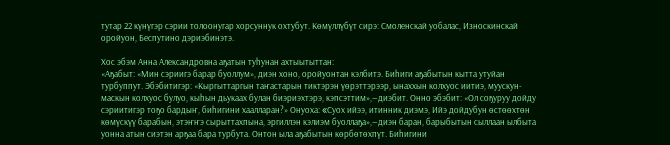тутар 22 күнүгэр сэрии толоонугар хорсуннук охтубут. Көмүллүбүт сирэ: Смоленскай уобалас, Износкинскай оройуон, Беспутино дэриэбинэтэ.

Хос эбэм Анна Александровна аҕатын туһунан ахтыытыттан:
«Аҕабыт: «Мин сэриигэ барар буоллум», диэн хоно, оройуонтан кэлбитэ. Биһиги аҕабытын кытта утуйан турбуппут. Эбэбитигэр: «Кыргыттаргын таҥастарын тиктэрэн үөрэттэрээр, ынаххын колхуос иитиэ, муускун-маскын колхуос булуо, кыһын дьукаах булан биэриэхтэрэ, кэпсэттим»,—диэбит. Онно эбэбит: «Ол соҕуруу дойду сэриитигэр тоҕо бардыҥ, биһигини хаалларан?» Онуоха: «Cуох ийээ, итинник диэмэ, Ийэ дойдубун өстөөхтөн көмүскүү барабын, этэҥҥэ сырыттахпына, эргиллэн кэлиэм буоллаҕа»,—диэн баран, барыбытын сыллаан ылбыта уонна атын сиэтэн арҕаа бара турбута. Онтон ыла аҕабытын көрбөтөхпүт. Биһигини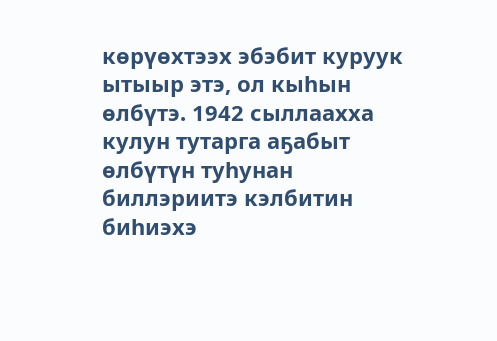көрүөхтээх эбэбит куруук ытыыр этэ, ол кыһын өлбүтэ. 1942 сыллаахха кулун тутарга аҕабыт өлбүтүн туһунан биллэриитэ кэлбитин биһиэхэ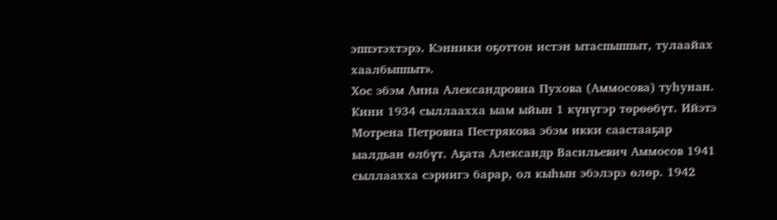эппэтэхтэрэ. Кэнники оҕоттон истэн ытаспыппыт, тулаайах хаалбыппыт».
Хос эбэм Анна Александровна Пухова (Аммосова) туһунан.
Кини 1934 сыллаахха ыам ыйын 1 күнүгэр төрөөбүт. Ийэтэ Мотрена Петровна Пестрякова эбэм икки саастааҕар ыалдьан өлбүт. Аҕата Александр Васильевич Аммосов 1941 сыллаахха сэриигэ барар, ол кыһын эбэлэрэ өлөр. 1942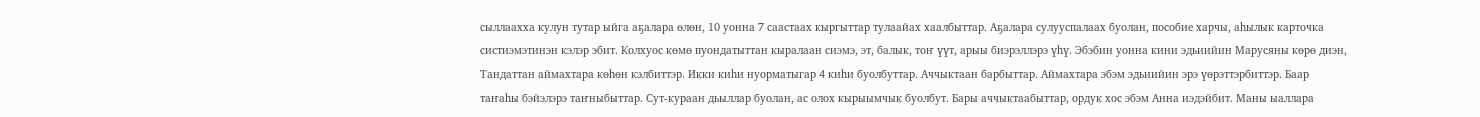сыллаахха кулун тутар ыйга аҕалара өлөн, 10 уонна 7 саастаах кыргыттар тулаайах хаалбыттар. Аҕалара сулууспалаах буолан, пособие харчы, аһылык карточка систиэмэтинэн кэлэр эбит. Колхуос көмө пуондатыттан кыралаан сиэмэ, эт, балык, тоҥ үүт, арыы биэрэллэрэ үһү. Эбэбин уонна кини эдьиийин Марусяны көрө диэн, Тандаттан аймахтара көһөн кэлбиттэр. Икки киһи нуорматыгар 4 киһи буолбуттар. Аччыктаан барбыттар. Аймахтара эбэм эдьиийин эрэ үөрэттэрбиттэр. Баар таҥаһы бэйэлэрэ таҥныбыттар. Сут-кураан дьыллар буолан, ас олох кырыымчык буолбут. Бары аччыктаабыттар, ордук хос эбэм Анна иэдэйбит. Маны ыаллара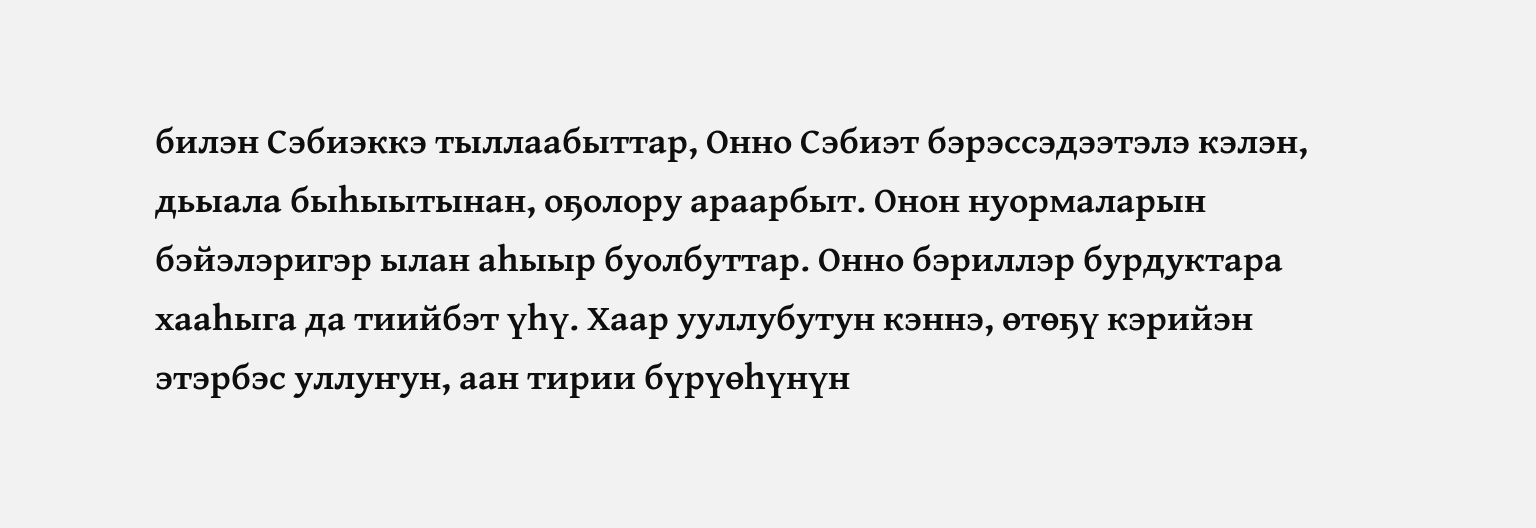билэн Сэбиэккэ тыллаабыттар, Онно Сэбиэт бэрэссэдээтэлэ кэлэн, дьыала быһыытынан, оҕолору араарбыт. Онон нуормаларын бэйэлэригэр ылан аһыыр буолбуттар. Онно бэриллэр бурдуктара хааһыга да тиийбэт үһү. Хаар ууллубутун кэннэ, өтөҕү кэрийэн этэрбэс уллуҥун, аан тирии бүрүөһүнүн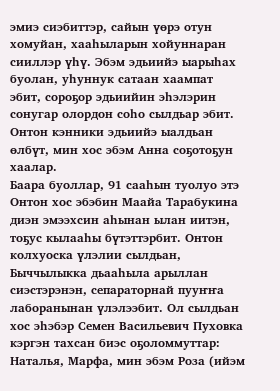эмиэ сиэбиттэр, сайын үөрэ отун хомуйан, хааһыларын хойуннаран сииллэр үһү. Эбэм эдьиийэ ыарыһах буолан, уһуннук сатаан хаампат эбит, сороҕор эдьиийин эһэлэрин сонугар олордон соһо сылдьар эбит. Онтон кэнники эдьиийэ ыалдьан өлбүт, мин хос эбэм Анна соҕотоҕун хаалар.
Баара буоллар, 91 сааһын туолуо этэ
Онтон хос эбэбин Маайа Тарабукина диэн эмээхсин аһынан ылан иитэн, тоҕус кылааһы бүтэттэрбит. Онтон колхуоска үлэлии сылдьан, Быччылыкка дьааһыла арыллан сиэстэрэнэн, сепараторнай пууҥҥа лаборанынан үлэлээбит. Ол сылдьан хос эһэбэр Семен Васильевич Пуховка кэргэн тахсан биэс оҕоломмуттар: Наталья, Марфа, мин эбэм Роза (ийэм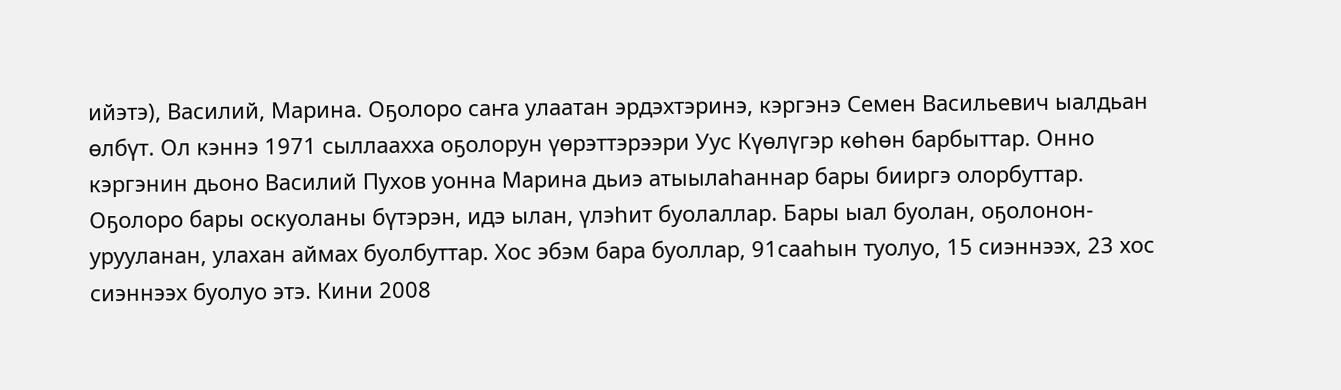ийэтэ), Василий, Марина. Оҕолоро саҥа улаатан эрдэхтэринэ, кэргэнэ Семен Васильевич ыалдьан өлбүт. Ол кэннэ 1971 сыллаахха оҕолорун үөрэттэрээри Уус Күөлүгэр көһөн барбыттар. Онно кэргэнин дьоно Василий Пухов уонна Марина дьиэ атыылаһаннар бары бииргэ олорбуттар. Оҕолоро бары оскуоланы бүтэрэн, идэ ылан, үлэһит буолаллар. Бары ыал буолан, оҕолонон-урууланан, улахан аймах буолбуттар. Хос эбэм бара буоллар, 91сааһын туолуо, 15 сиэннээх, 23 хос сиэннээх буолуо этэ. Кини 2008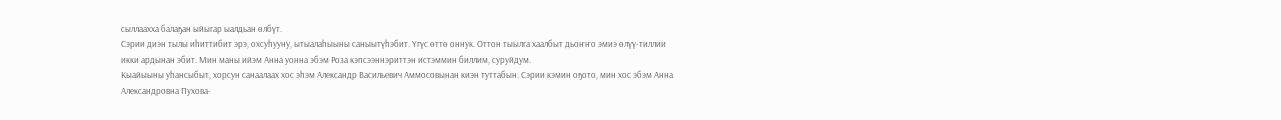сыллаахха балаҕан ыйыгар ыалдьан өлбүт.
Сэрии диэн тылы иһиттибит эрэ, охсуһууну, ытыалаһыыны саныытүһэбит. Үгүс өттө оннук. Оттон тыылга хаалбыт дьоҥҥо эмиэ өлүү-тиллии икки ардынан эбит. Мин маны ийэм Анна уонна эбэм Роза кэпсээннэриттэн истэммин биллим, суруйдум.
Кыайыыны уһансыбыт, хорсун санаалаах хос эһэм Александр Васильевич Аммосовынан киэн туттабын. Сэрии кэмин оҕото, мин хос эбэм Анна Александровна Пухова-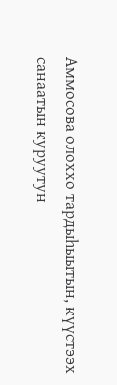Аммосова олоххо тардыһыытын, күүстээх санаатын куруутун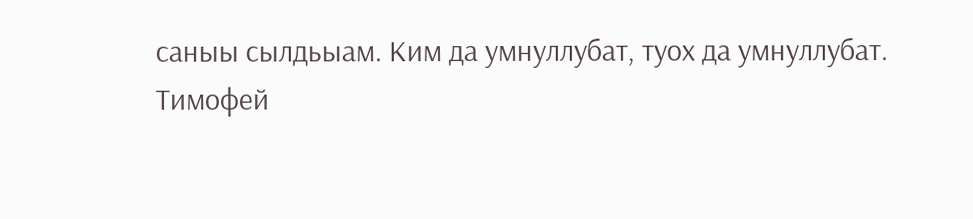саныы сылдьыам. Ким да умнуллубат, туох да умнуллубат.
Тимофей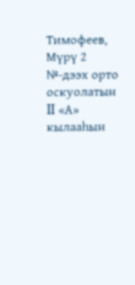Тимофеев,
Мүрү 2 №-дээх орто оскуолатын
II «А» кылааһын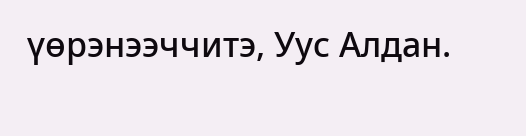үөрэнээччитэ, Уус Алдан.